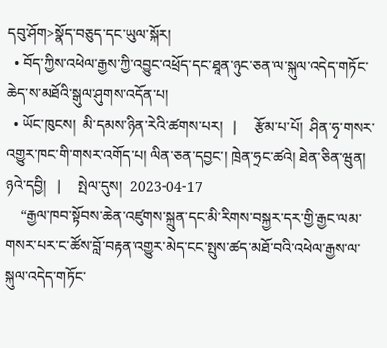དབུ་ཤོག>སྣོད་བཅུད་དང་ཡུལ་སྐོར།
  • བོད་ཀྱིས་འཕེལ་རྒྱས་ཀྱི་འབྱུང་འཕྲོད་དང་ཐཱན་ཉུང་ཅན་ལ་སྐུལ་འདེད་གཏོང་ཆེད་ས་མཐོའི་སྒུལ་ཤུགས་འདོན་པ།
  • ཡོང་ཁུངས།  མི་དམས་ཉིན་རེའི་ཚགས་པར།   |     རྩོམ་པ་པོ།  ཤིན་ཧྭ་གསར་འགྱུར་ཁང་གི་གསར་འགོད་པ། ལིན་ཅན་དབྱང་། ཁྲེན་ཧྲང་ཚའེ། ཐེན་ཅིན་ཝུན། ཉའེ་དབྱི།   |     སྤེལ་དུས།  2023-04-17
    “རྒྱལ་ཁབ་སྟོབས་ཆེན་འཛུགས་སྐྲུན་དང་མི་རིགས་བསྐྱར་དར་གྱི་རྒྱང་ལམ་གསར་པར་ང་ཚོས་བློ་བརྟན་འགྱུར་མེད་ངང་སྤུས་ཚད་མཐོ་བའི་འཕེལ་རྒྱས་ལ་སྐུལ་འདེད་གཏོང་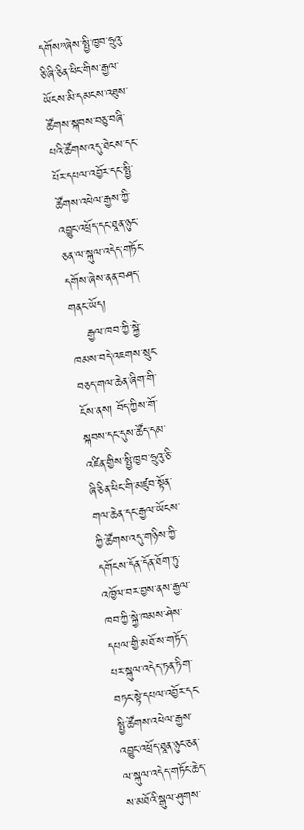དགོས”ཞེས་སྤྱི་ཁྱབ་ཧྲུའུ་ཅི་ཞི་ཅིན་ཕིང་གིས་རྒྱལ་ཡོངས་མི་དམངས་འཐུས་ཚོགས་སྐབས་བཅུ་བཞི་པའི་ཚོགས་འདུ་ཐེངས་དང་པོར་དཔལ་འབྱོར་དང་སྤྱི་ཚོགས་འཕེལ་རྒྱས་ཀྱི་འབྱུང་འཕྲོད་དང་ཐཱན་ཉུང་ཅན་ལ་སྐུལ་འདེད་གཏོང་དགོས་ཞེས་ནན་བཤད་གནང་ཡོད།
    རྒྱལ་ཁབ་ཀྱི་སྐྱེ་ཁམས་བདེ་འཇགས་སྲུང་བཅད་གལ་ཆེན་ཞིག་གི་ངོས་ནས། བོད་ཀྱིས་གོ་སྐབས་དང་དུས་ཚོད་དམ་འཛིན་གྱིས་སྤྱི་ཁྱབ་ཧྲུའུ་ཅི་ཞི་ཅིན་ཕིང་གི་མཛུབ་སྟོན་གལ་ཆེན་དང་རྒྱལ་ཡོངས་ཀྱི་ཚོགས་འདུ་གཉིས་ཀྱི་དགོངས་དོན་དོན་ཐོག་ཏུ་འཁྱོལ་བར་བྱས་ནས་རྒྱལ་ཁབ་ཀྱི་སྐྱེ་ཁམས་ཤེས་དཔལ་གྱི་མཐོ་ས་གཏོད་པར་སྐུལ་འདེད་ཏན་ཏིག་བཏང་སྟེ་དཔལ་འབྱོར་དང་སྤྱི་ཚོགས་འཕེལ་རྒྱས་འབྱུང་འཕྲོད་ཐཱན་ཉུང་ཅན་ལ་སྐུལ་འདེད་གཏོང་ཆེད་ས་མཐོའི་སྒུལ་ཤུགས་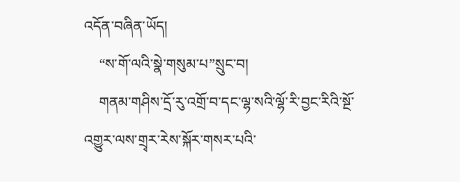འདོན་བཞིན་ཡོད།
    “ས་གོ་ལའི་སྣེ་གསུམ་པ”སྲུང་བ།
    གནམ་གཤིས་དྲོ་རུ་འགྲོ་བ་དང་ལྷ་སའི་ལྷོ་རི་བྱང་རིའི་སྔོ་འགྱུར་ལས་གྲྭར་རེས་སྐོར་གསར་པའི་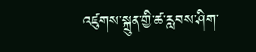འཛུགས་སྐྲུན་གྱི་ཚ་རླབས་ཤིག་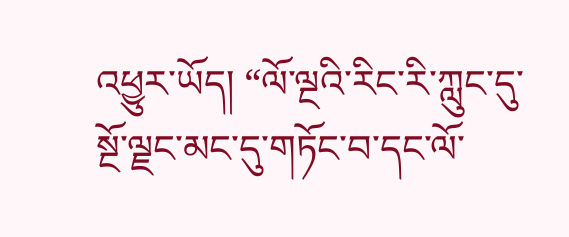འཕྱུར་ཡོད། “ལོ་ལྔའི་རིང་རི་ཀླུང་དུ་སྔོ་ལྗང་མང་དུ་གཏོང་བ་དང་ལོ་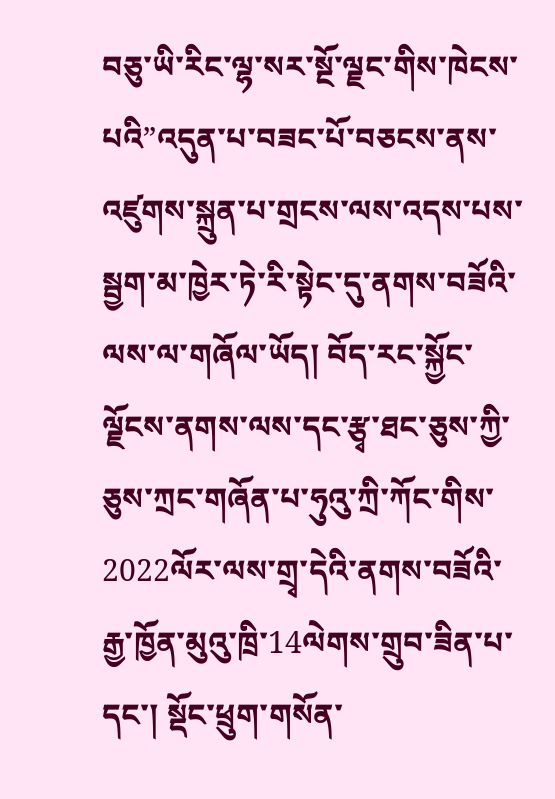བཅུ་ཡི་རིང་ལྷ་སར་སྔོ་ལྗང་གིས་ཁེངས་པའི”འདུན་པ་བཟང་པོ་བཅངས་ནས་འཛུགས་སྐྲུན་པ་གྲངས་ལས་འདས་པས་སྦྱག་མ་ཁྱེར་ཏེ་རི་སྟེང་དུ་ནགས་བཟོའི་ལས་ལ་གཞོལ་ཡོད། བོད་རང་སྐྱོང་ལྗོངས་ནགས་ལས་དང་རྩྭ་ཐང་ཅུས་ཀྱི་ཅུས་ཀྲང་གཞོན་པ་ཧུའུ་ཀྲི་ཀོང་གིས་2022ལོར་ལས་གྲྭ་དེའི་ནགས་བཟོའི་རྒྱ་ཁྱོན་མུའུ་ཁྲི་14ལེགས་གྲུབ་ཟིན་པ་དང་། སྡོང་ཕྲུག་གསོན་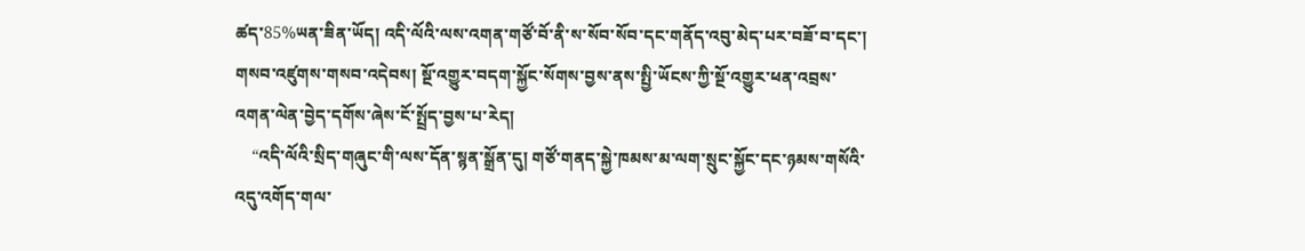ཚད་85%ཡན་ཟིན་ཡོད། འདི་ལོའི་ལས་འགན་གཙོ་བོ་ནི་ས་སོབ་སོབ་དང་གནོད་འབུ་མེད་པར་བཟོ་བ་དང་། གསབ་འཛུགས་གསབ་འདེབས། སྔོ་འགྱུར་བདག་སྐྱོང་སོགས་བྱས་ནས་སྤྱི་ཡོངས་ཀྱི་སྔོ་འགྱུར་ཕན་འབྲས་འགན་ལེན་བྱེད་དགོས་ཞེས་ངོ་སྤྲོད་བྱས་པ་རེད།
    “འདི་ལོའི་སྲིད་གཞུང་གི་ལས་དོན་སྙན་སྒྲོན་དུ། གཙོ་གནད་སྐྱེ་ཁམས་མ་ལག་སྲུང་སྐྱོང་དང་ཉམས་གསོའི་འདུ་འགོད་གལ་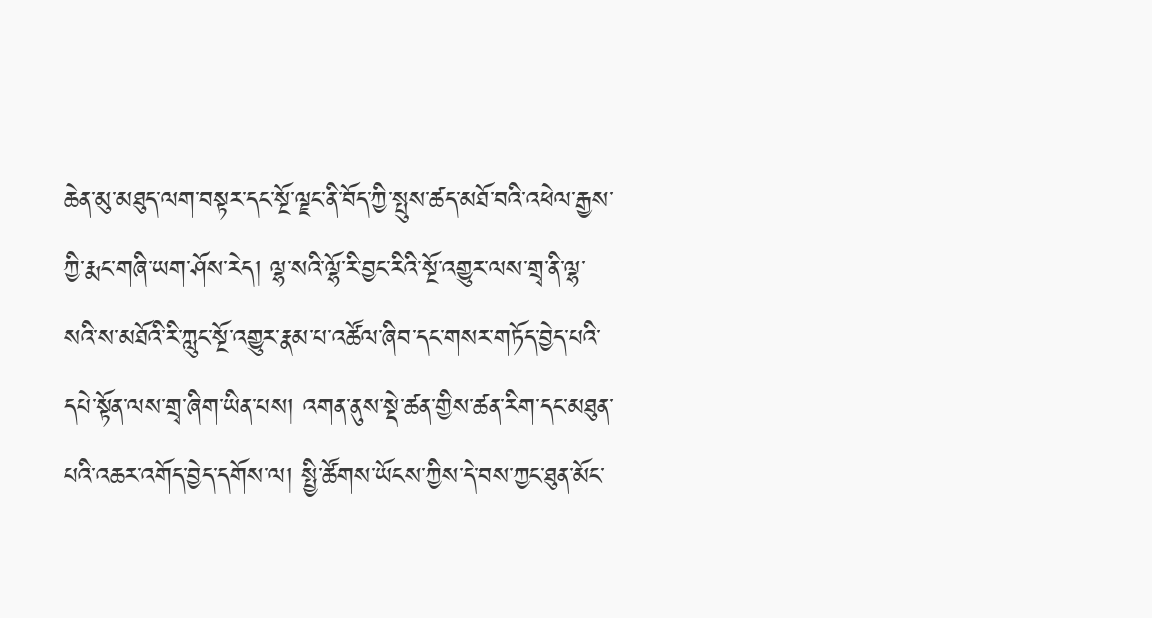ཆེན་མུ་མཐུད་ལག་བསྟར་དང་སྔོ་ལྗང་ནི་བོད་ཀྱི་སྤུས་ཚད་མཐོ་བའི་འཕེལ་རྒྱས་ཀྱི་རྨང་གཞི་ཡག་ཤོས་རེད། ལྷ་སའི་ལྷོ་རི་བྱང་རིའི་སྔོ་འགྱུར་ལས་གྲྭ་ནི་ལྷ་སའི་ས་མཐོའི་རི་ཀླུང་སྔོ་འགྱུར་རྣམ་པ་འཚོལ་ཞིབ་དང་གསར་གཏོད་བྱེད་པའི་དཔེ་སྟོན་ལས་གྲྭ་ཞིག་ཡིན་པས། འགན་ནུས་སྡེ་ཚན་གྱིས་ཚན་རིག་དང་མཐུན་པའི་འཆར་འགོད་བྱེད་དགོས་ལ། སྤྱི་ཚོགས་ཡོངས་ཀྱིས་དེ་བས་ཀྱང་ཐུན་མོང་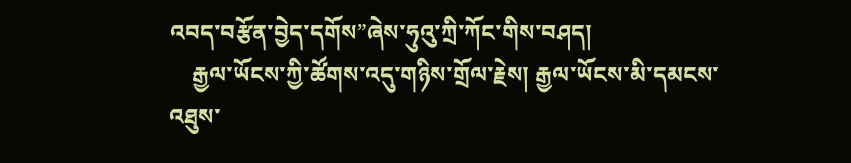འབད་བརྩོན་བྱེད་དགོས”ཞེས་ཧུའུ་ཀྲི་ཀོང་གིས་བཤད།
    རྒྱལ་ཡོངས་ཀྱི་ཚོགས་འདུ་གཉིས་གྲོལ་རྗེས། རྒྱལ་ཡོངས་མི་དམངས་འཐུས་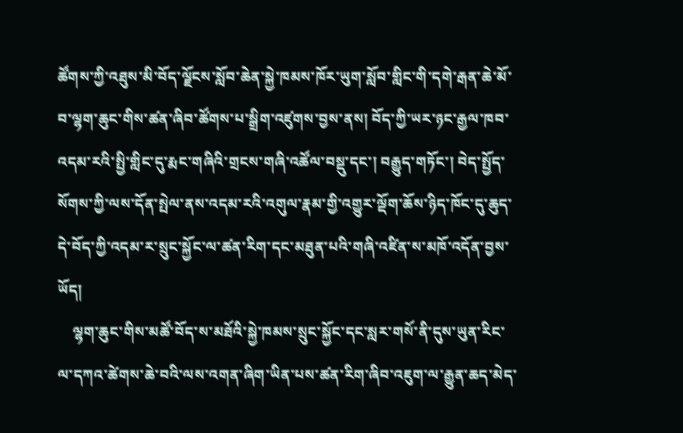ཚོགས་ཀྱི་འཐུས་མི་བོད་ལྗོངས་སློབ་ཆེན་སྐྱེ་ཁམས་ཁོར་ཡུག་སློབ་གླིང་གི་དགེ་རྒན་ཆེ་མོ་བ་ལྷག་ཆུང་གིས་ཚན་ཞིབ་ཚོགས་པ་སྒྲིག་འཛུགས་བྱས་ནས། བོད་ཀྱི་ཡར་ཉང་རྒྱལ་ཁབ་འདམ་རའི་སྤྱི་གླིང་དུ་རྨང་གཞིའི་གྲངས་གཞི་འཚོལ་བསྡུ་དང་། བརྒྱུད་གཏོང་། བེད་སྤྱོད་སོགས་ཀྱི་ལས་དོན་སྤེལ་ནས་འདམ་རའི་འགུལ་རྣམ་གྱི་འགྱུར་ལྡོག་ཆོས་ཉིད་ཁོང་དུ་ཆུད་དེ་བོད་ཀྱི་འདམ་ར་སྲུང་སྐྱོང་ལ་ཚན་རིག་དང་མཐུན་པའི་གཞི་འཛིན་ས་མཁོ་འདོན་བྱས་ཡོད།
    ལྷག་ཆུང་གིས་མཚོ་བོད་ས་མཐོའི་སྐྱེ་ཁམས་སྲུང་སྐྱོང་དང་སླར་གསོ་ནི་དུས་ཡུན་རིང་ལ་དཀའ་ཚེགས་ཆེ་བའི་ལས་འགན་ཞིག་ཡིན་པས་ཚན་རིག་ཞིབ་འཇུག་ལ་རྒྱུན་ཆད་མེད་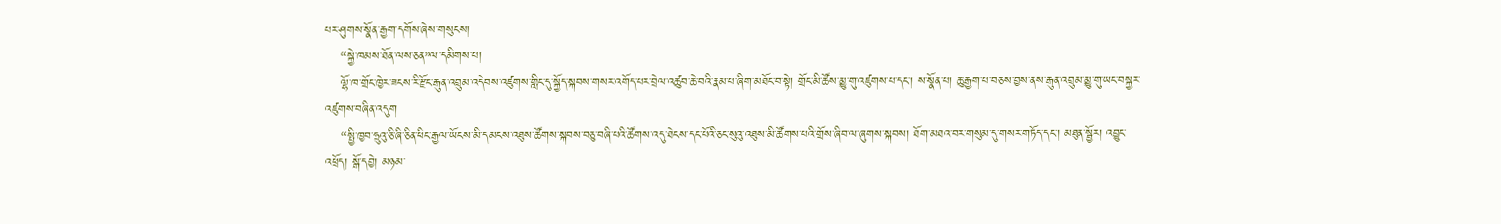པར་ཤུགས་སྣོན་རྒྱག་དགོས་ཞེས་གསུངས།
    “སྐྱེ་ཁམས་ཐོན་ལས་ཅན”ལ་དམིགས་པ།
    ལྷོ་ཁ་གྲོང་ཁྱེར་ཟངས་རི་རྫོང་རྒུན་འབྲུམ་འདེབས་འཛུགས་གླིང་དུ་སྐྱོད་སྐབས་གསར་འགོད་པར་བྲེལ་འཚུབ་ཆེ་བའི་རྣམ་པ་ཞིག་མཐོང་བ་སྟེ། གྲོང་མི་ཚོས་མྱུ་གུ་འཛུགས་པ་དང་། ས་སྣོན་པ། ཆུ་རྒྱག་པ་བཅས་བྱས་ནས་རྒུན་འབྲུམ་མྱུ་གུ་ཡང་བསྐྱར་འཛུགས་བཞིན་འདུག
    “སྤྱི་ཁྱབ་ཧྲུའུ་ཅི་ཞི་ཅིན་ཕིང་རྒྱལ་ཡོངས་མི་དམངས་འཐུས་ཚོགས་སྐབས་བཅུ་བཞི་པའི་ཚོགས་འདུ་ཐེངས་དང་པོའི་ཅང་སུའུ་འཐུས་མི་ཚོགས་པའི་གྲོས་ཞིབ་ལ་ཞུགས་སྐབས། ཐོག་མཐའ་བར་གསུམ་དུ་གསར་གཏོད་དང་། མཐུན་སྦྱོར། འབྱུང་འཕྲོད། སྒོ་དབྱེ། མཉམ་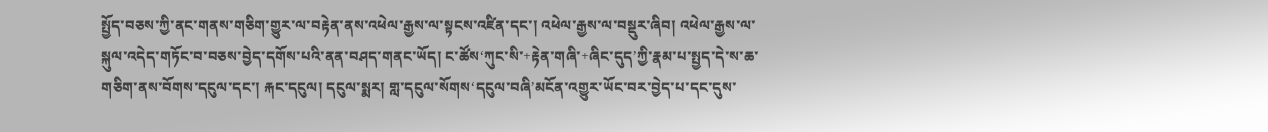སྤྱོད་བཅས་ཀྱི་ནང་གནས་གཅིག་གྱུར་ལ་བརྟེན་ནས་འཕེལ་རྒྱས་ལ་སྟངས་འཛིན་དང་། འཕེལ་རྒྱས་ལ་བསྡུར་ཞིབ། འཕེལ་རྒྱས་ལ་སྐུལ་འདེད་གཏོང་བ་བཅས་བྱེད་དགོས་པའི་ནན་བཤད་གནང་ཡོད། ང་ཚོས‘ཀུང་སི་+རྟེན་གཞི་+ཞིང་དུད’ཀྱི་རྣམ་པ་སྤྱད་དེ་ས་ཆ་གཅིག་ནས་བོགས་དངུལ་དང་། རྐང་དངུལ། དངུལ་སྨར། གླ་དངུལ་སོགས‘དངུལ་བཞི’མངོན་འགྱུར་ཡོང་བར་བྱེད་པ་དང་དུས་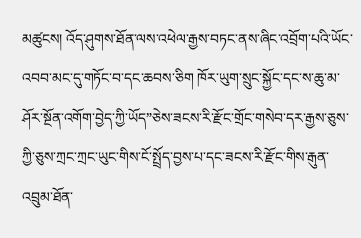མཚུངས། འོད་ཤུགས་ཐོན་ལས་འཕེལ་རྒྱས་བཏང་ནས་ཞིང་འབྲོག་པའི་ཡོང་འབབ་མང་དུ་གཏོང་བ་དང་ཆབས་ཅིག ཁོར་ཡུག་སྲུང་སྐྱོང་དང་ས་ཆུ་མ་ཤོར་སྔོན་འགོག་བྱེད་ཀྱི་ཡོད”ཅེས་ཟངས་རི་རྫོང་གྲོང་གསེབ་དར་རྒྱས་ཅུས་ཀྱི་ཅུས་ཀྲང་ཀྲང་ཡུང་གིས་ངོ་སྤྲོད་བྱས་པ་དང་ཟངས་རི་རྫོང་གིས་རྒུན་འབྲུམ་ཐོན་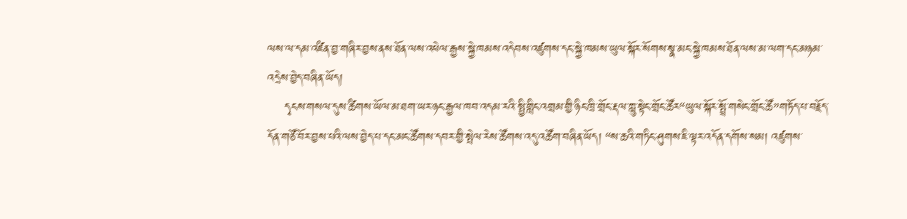ལས་ལ་དམ་འཛིན་བྱ་གཞིར་བྱས་ནས་ཐོན་ལས་འཕེལ་རྒྱས་སྐྱེ་ཁམས་འདེབས་འཛུགས་དང་སྐྱེ་ཁམས་ཡུལ་སྐོར་སོགས་སྣ་མང་སྐྱེ་ཁམས་ཐོན་ལས་མ་ལག་དང་མཉམ་འདྲེས་བྱེད་བཞིན་ཡོད།
    དྭངས་གསལ་དུས་ཚིགས་ཡོལ་མ་ཐག་ཡར་ཉང་རྒྱལ་ཁབ་འདམ་རའི་སྤྱི་གླིང་འགྲམ་གྱི་ཉིང་ཁྲི་གྲོང་རྡལ་ཀླུ་སྟེང་གྲོང་ཚོར“ཡུལ་སྐོར་སྤྲོ་གསེང་གྲོང་ཚོ”གཏོད་པ་བརྗོད་དོན་གཙོ་བོར་བྱས་པའི་ལས་བྱེད་པ་དང་མང་ཚོགས་དབར་གྱི་སྤེལ་རེས་ཚོགས་འདུ་འཚོག་བཞིན་ཡོད། “ས་ཆའི་གཏིང་ཤུགས་ཇི་ལྟར་འདོན་དགོས་སམ། འཛུགས་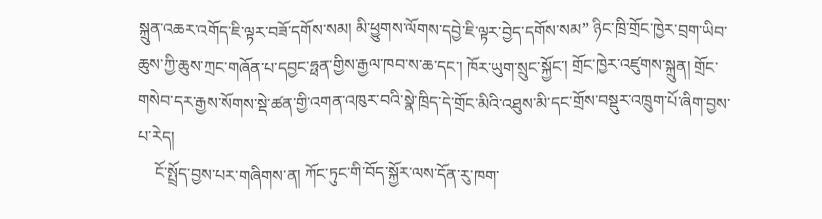སྐྲུན་འཆར་འགོད་ཇི་ལྟར་བཟོ་དགོས་སམ། མི་ཕྱུགས་ལོགས་དབྱེ་ཇི་ལྟར་བྱེད་དགོས་སམ” ཉིང་ཁྲི་གྲོང་ཁྱེར་བྲག་ཡིབ་ཆུས་ཀྱི་ཆུས་ཀྲང་གཞོན་པ་དབྱང་ཧྥན་གྱིས་རྒྱལ་ཁབ་ས་ཆ་དང་། ཁོར་ཡུག་སྲུང་སྐྱོང་། གྲོང་ཁྱེར་འཛུགས་སྐྲུན། གྲོང་གསེབ་དར་རྒྱས་སོགས་སྡེ་ཚན་གྱི་འགན་འཁུར་བའི་སྣེ་ཁྲིད་དེ་གྲོང་མིའི་འཐུས་མི་དང་གྲོས་བསྡུར་འཁྲུག་པོ་ཞིག་བྱས་པ་རེད།
    ངོ་སྤྲོད་བྱས་པར་གཞིགས་ན། ཀོང་ཏུང་གི་བོད་སྐྱོར་ལས་དོན་རུ་ཁག་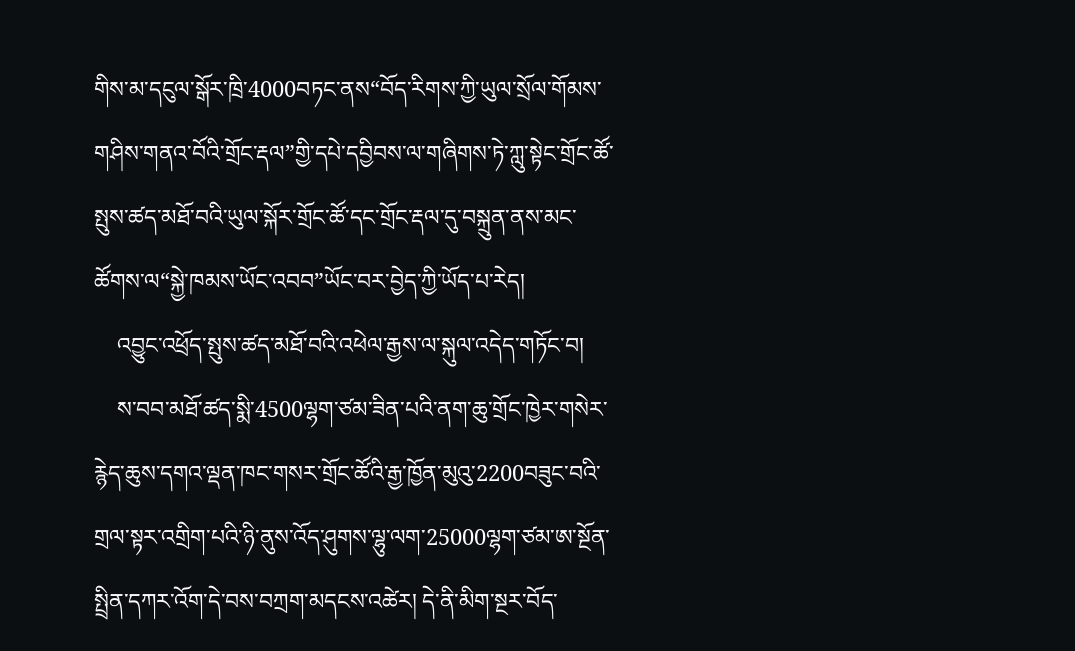གིས་མ་དངུལ་སྒོར་ཁྲི་4000བཏང་ནས“བོད་རིགས་ཀྱི་ཡུལ་སྲོལ་གོམས་གཤིས་གནའ་བོའི་གྲོང་རྡལ”གྱི་དཔེ་དབྱིབས་ལ་གཞིགས་ཏེ་ཀླུ་སྟེང་གྲོང་ཚོ་སྤུས་ཚད་མཐོ་བའི་ཡུལ་སྐོར་གྲོང་ཚོ་དང་གྲོང་རྡལ་དུ་བསྐྲུན་ནས་མང་ཚོགས་ལ“སྐྱེ་ཁམས་ཡོང་འབབ”ཡོང་བར་བྱེད་ཀྱི་ཡོད་པ་རེད།
    འབྱུང་འཕྲོད་སྤུས་ཚད་མཐོ་བའི་འཕེལ་རྒྱས་ལ་སྐུལ་འདེད་གཏོང་བ།
    ས་བབ་མཐོ་ཚད་སྨི་4500ལྷག་ཙམ་ཟིན་པའི་ནག་ཆུ་གྲོང་ཁྱེར་གསེར་རྙེད་ཆུས་དགའ་ལྡན་ཁང་གསར་གྲོང་ཚོའི་རྒྱ་ཁྱོན་མུའུ་2200བཟུང་བའི་གྲལ་སྟར་འགྲིག་པའི་ཉི་ནུས་འོད་ཤུགས་ལྷུ་ལག་25000ལྷག་ཙམ་ཨ་སྔོན་སྤྲིན་དཀར་འོག་དེ་བས་བཀྲག་མདངས་འཚེར། དེ་ནི་མིག་སྔར་བོད་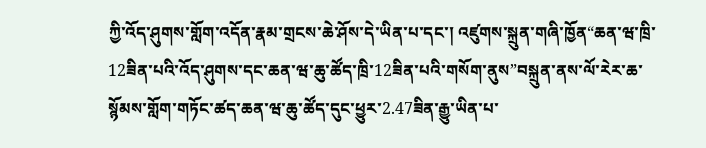ཀྱི་འོད་ཤུགས་གློག་འདོན་རྣམ་གྲངས་ཆེ་ཤོས་དེ་ཡིན་པ་དང་། འཛུགས་སྐྲུན་གཞི་ཁྱོན“ཆན་ཝ་ཁྲི་12ཟིན་པའི་འོད་ཤུགས་དང་ཆན་ཝ་ཆུ་ཚོད་ཁྲི་12ཟིན་པའི་གསོག་ནུས”བསྐྲུན་ནས་ལོ་རེར་ཆ་སྙོམས་གློག་གཏོང་ཚད་ཆན་ཝ་ཆུ་ཚོད་དུང་ཕྱུར་2.47ཟིན་རྒྱུ་ཡིན་པ་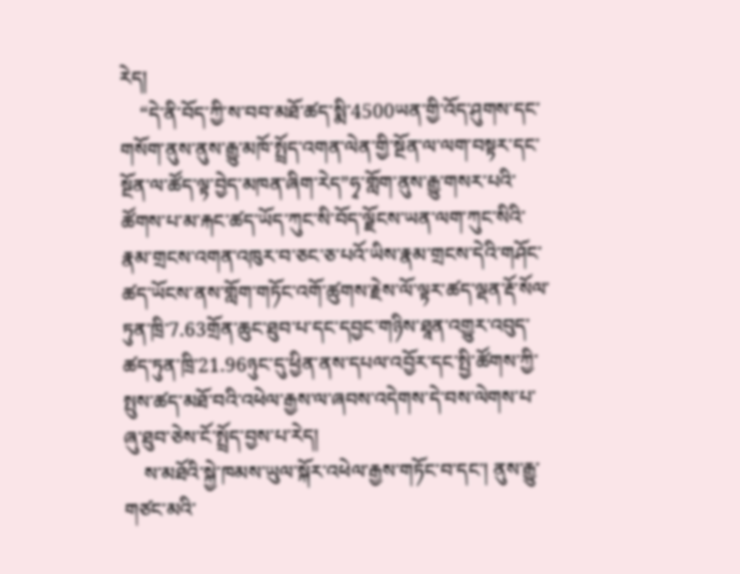རེད།
    “དེ་ནི་བོད་ཀྱི་ས་བབ་མཐོ་ཚད་སྨི་4500ཡན་གྱི་འོད་ཤུགས་དང་གསོག་ནུས་ནུས་རྒྱུ་མཁོ་སྤྲོད་འགན་ལེན་གྱི་སྔོན་ལ་ལག་བསྟར་དང་སྔོན་ལ་ཚོད་ལྟ་བྱེད་མཁན་ཞིག་རེད”ཧྭ་གློག་ནུས་རྒྱུ་གསར་པའི་ཚོགས་པ་མ་རྐང་ཚད་ཡོད་ཀུང་སི་བོད་ལྗོངས་ཡན་ལག་ཀུང་སིའི་རྣམ་གྲངས་འགན་འཁུར་བ་ཅང་ཅ་པའོ་ཡིས་རྣམ་གྲངས་དེའི་གཤོང་ཚད་ཡོངས་ནས་གློག་གཏོང་འགོ་ཚུགས་རྗེས་ལོ་ལྟར་ཚད་ལྡན་རྡོ་སོལ་ཏུན་ཁྲི་7.63གྲོན་ཆུང་ཐུབ་པ་དང་དབྱང་གཉིས་ཐཱན་འགྱུར་འབུད་ཚད་ཏུན་ཁྲི་21.96ཉུང་དུ་ཕྱིན་ནས་དཔལ་འབྱོར་དང་སྤྱི་ཚོགས་ཀྱི་སྤུས་ཚད་མཐོ་བའི་འཕེལ་རྒྱས་ལ་ཞབས་འདེགས་དེ་བས་ལེགས་པ་ཞུ་ཐུབ་ཅེས་ངོ་སྤྲོད་བྱས་པ་རེད།
    ས་མཐོའི་སྐྱེ་ཁམས་ཡུལ་སྐོར་འཕེལ་རྒྱས་གཏོང་བ་དང་། ནུས་རྒྱུ་གཙང་མའི་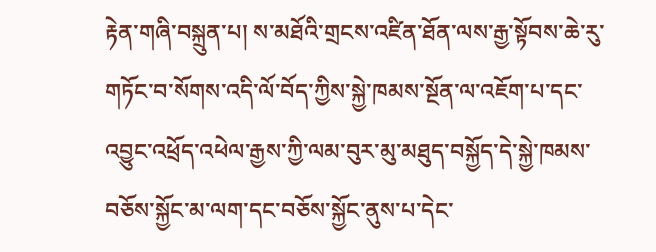རྟེན་གཞི་བསྐྲུན་པ། ས་མཐོའི་གྲངས་འཛིན་ཐོན་ལས་རྒྱ་སྟོབས་ཆེ་རུ་གཏོང་བ་སོགས་འདི་ལོ་བོད་ཀྱིས་སྐྱེ་ཁམས་སྔོན་ལ་འཇོག་པ་དང་འབྱུང་འཕྲོད་འཕེལ་རྒྱས་ཀྱི་ལམ་བུར་མུ་མཐུད་བསྐྱོད་དེ་སྐྱེ་ཁམས་བཅོས་སྐྱོང་མ་ལག་དང་བཅོས་སྐྱོང་ནུས་པ་དེང་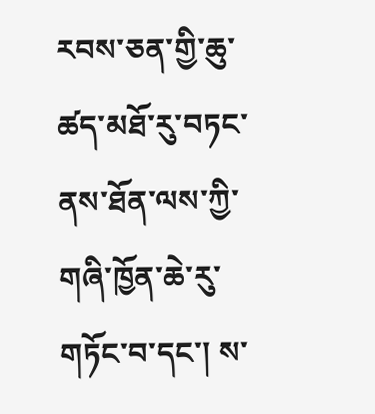རབས་ཅན་གྱི་ཆུ་ཚད་མཐོ་རུ་བཏང་ནས་ཐོན་ལས་ཀྱི་གཞི་ཁྱོན་ཆེ་རུ་གཏོང་བ་དང་། ས་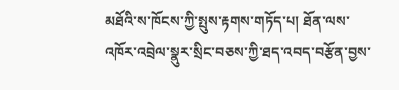མཐོའི་ས་ཁོངས་ཀྱི་སྤུས་རྟགས་གཏོད་པ། ཐོན་ལས་འཁོར་འབྲེལ་སྣུར་སྲིང་བཅས་ཀྱི་ཐད་འབད་བརྩོན་བྱས་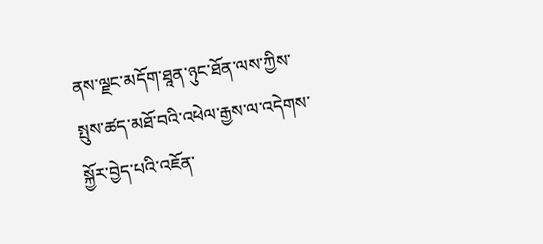ནས་ལྗང་མདོག་ཐཱན་ཉུང་ཐོན་ལས་ཀྱིས་སྤུས་ཚད་མཐོ་བའི་འཕེལ་རྒྱས་ལ་འདེགས་སྐྱོར་བྱེད་པའི་འཇོན་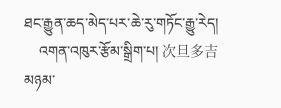ཐང་རྒྱུན་ཆད་མེད་པར་ཆེ་རུ་གཏོང་རྒྱུ་རེད།
    འགན་འཁུར་རྩོམ་སྒྲིག་པ། 次旦多吉
མཉམ་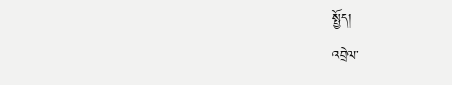སྤྱོད།
འབྲེལ་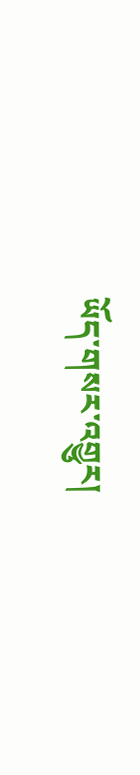ཡོད་གསར་འགྱུར།